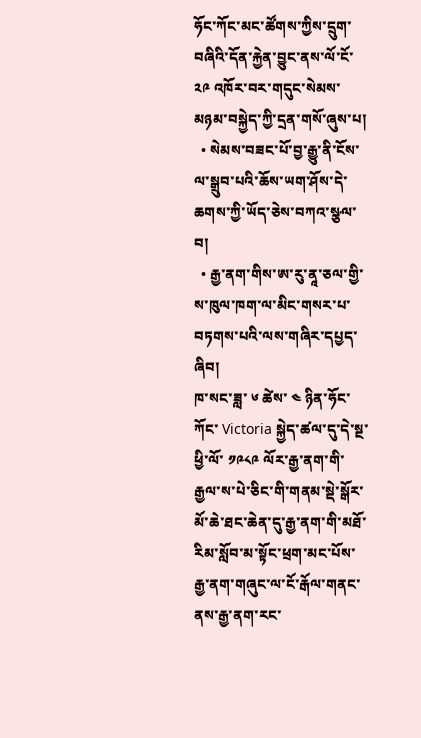ཧོང་ཀོང་མང་ཚོགས་ཀྱིས་དྲུག་བཞིའི་དོན་རྐྱེན་བྱུང་ནས་ལོ་ངོ་ ༢༩ འཁོར་བར་གདུང་སེམས་མཉམ་བསྐྱེད་ཀྱི་དྲན་གསོ་ཞུས་པ།
  • སེམས་བཟང་པོ་བྱ་རྒྱུ་ནི་ངོས་ལ་སྒྲུབ་པའི་ཆོས་ཡག་ཤོས་དེ་ཆགས་ཀྱི་ཡོད་ཅེས་བཀའ་སྩལ་བ།
  • རྒྱ་ནག་གིས་ཨ་རུ་ནཱ་ཅལ་གྱི་ས་ཁུལ་ཁག་ལ་མིང་གསར་པ་བཏགས་པའི་ལས་གཞིར་དཔྱད་ཞིབ།
ཁ་སང་ཟླ་ ༦ ཚེས་ ༤ ཉིན་ཧོང་ཀོང་ Victoria སྐྱེད་ཚལ་དུ་དེ་སྔ་ཕྱི་ལོ་ ༡༩༨༩ ལོར་རྒྱ་ནག་གི་རྒྱལ་ས་པེ་ཅིང་གི་གནམ་སྡེ་སྒོར་མོ་ཆེ་ཐང་ཆེན་དུ་རྒྱ་ནག་གི་མཐོ་རིམ་སློབ་མ་སྟོང་ཕྲག་མང་པོས་རྒྱ་ནག་གཞུང་ལ་ངོ་རྒོལ་གནང་ནས་རྒྱ་ནག་རང་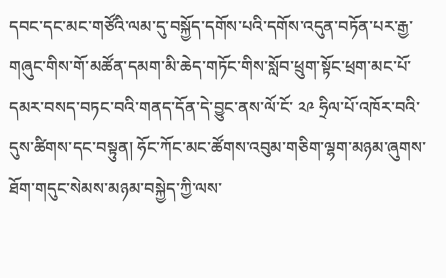དབང་དང་མང་གཙོའི་ལམ་དུ་བསྐྱོད་དགོས་པའི་དགོས་འདུན་བཏོན་པར་རྒྱ་གཞུང་གིས་གོ་མཚོན་དམག་མི་ཆེད་གཏོང་གིས་སློབ་ཕྲུག་སྟོང་ཕྲག་མང་པོ་དམར་བསད་བཏང་བའི་གནད་དོན་དེ་བྱུང་ནས་ལོ་ངོ་ ༢༩ ཧྲིལ་པོ་འཁོར་བའི་དུས་ཚིགས་དང་བསྟུན། ཧོང་ཀོང་མང་ཚོགས་འབུམ་གཅིག་ལྷག་མཉམ་ཞུགས་ཐོག་གདུང་སེམས་མཉམ་བསྐྱེད་ཀྱི་ལས་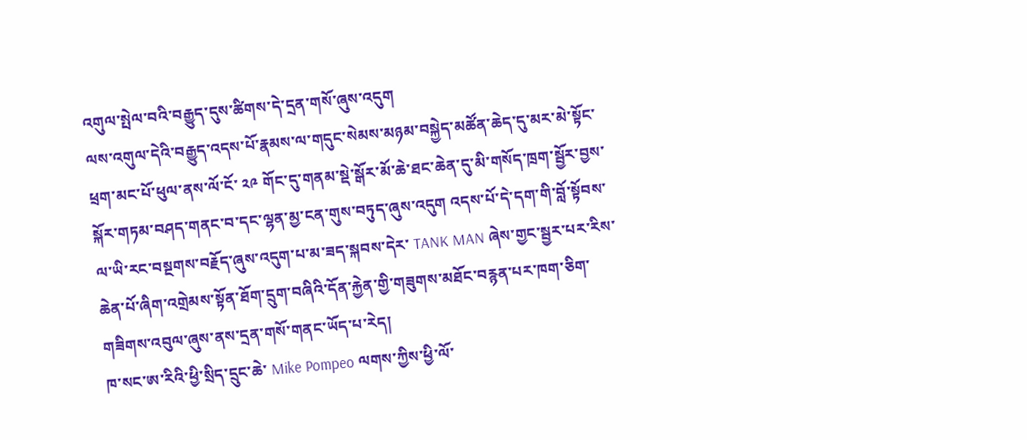འགུལ་སྤེལ་བའི་བརྒྱུད་དུས་ཚིགས་དེ་དྲན་གསོ་ཞུས་འདུག
ལས་འགུལ་དེའི་བརྒྱུད་འདས་པོ་རྣམས་ལ་གདུང་སེམས་མཉམ་བསྐྱེད་མཚོན་ཆེད་དུ་མར་མེ་སྟོང་ཕྲག་མང་པོ་ཕུལ་ནས་ལོ་ངོ་ ༢༩ གོང་དུ་གནམ་སྡེ་སྒོར་མོ་ཆེ་ཐང་ཆེན་དུ་མི་གསོད་ཁྲག་སྦྱོར་བྱས་སྐོར་གཏམ་བཤད་གནང་བ་དང་ལྷན་མྱ་ངན་གུས་བཏུད་ཞུས་འདུག འདས་པོ་དེ་དག་གི་བློ་སྟོབས་ལ་ཡི་རང་བསྔགས་བརྗོད་ཞུས་འདུག་པ་མ་ཟད་སྐབས་དེར་ TANK MAN ཞེས་གྱང་སྦྱར་པར་རིས་ཆེན་པོ་ཞིག་འགྲེམས་སྟོན་ཐོག་དྲུག་བཞིའི་དོན་རྐྱེན་གྱི་གཟུགས་མཐོང་བརྙན་པར་ཁག་ཅིག་གཟིགས་འབུལ་ཞུས་ནས་དྲན་གསོ་གནང་ཡོད་པ་རེད།
ཁ་སང་ཨ་རིའི་ཕྱི་སྲིད་དྲུང་ཆེ་ Mike Pompeo ལགས་ཀྱིས་ཕྱི་ལོ་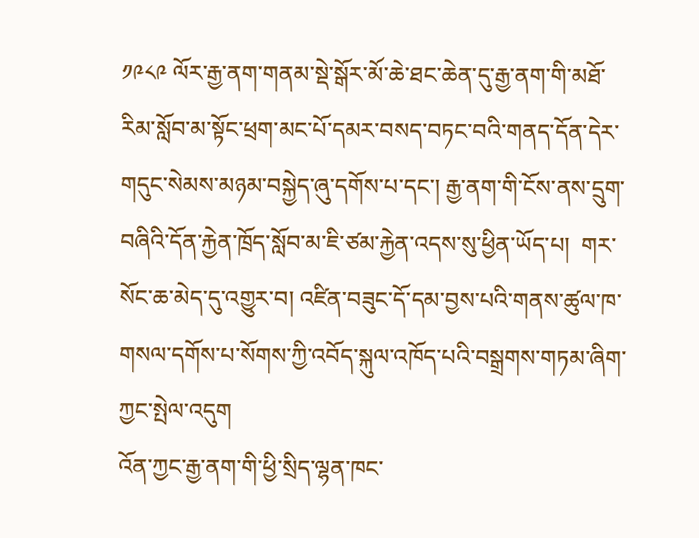༡༩༨༩ ལོར་རྒྱ་ནག་གནམ་སྡེ་སྒོར་མོ་ཆེ་ཐང་ཆེན་དུ་རྒྱ་ནག་གི་མཐོ་རིམ་སློབ་མ་སྟོང་ཕྲག་མང་པོ་དམར་བསད་བཏང་བའི་གནད་དོན་དེར་གདུང་སེམས་མཉམ་བསྐྱེད་ཞུ་དགོས་པ་དང་། རྒྱ་ནག་གི་ངོས་ནས་དྲུག་བཞིའི་དོན་རྐྱེན་ཁྲོད་སློབ་མ་ཇི་ཙམ་རྐྱེན་འདས་སུ་ཕྱིན་ཡོད་པ།  གར་སོང་ཆ་མེད་དུ་འགྱུར་བ། འཛིན་བཟུང་དོ་དམ་བྱས་པའི་གནས་ཚུལ་ཁ་གསལ་དགོས་པ་སོགས་ཀྱི་འབོད་སྐུལ་འཁོད་པའི་བསྒྲགས་གཏམ་ཞིག་ཀྱང་སྤེལ་འདུག
འོན་ཀྱང་རྒྱ་ནག་གི་ཕྱི་སྲིད་ལྷན་ཁང་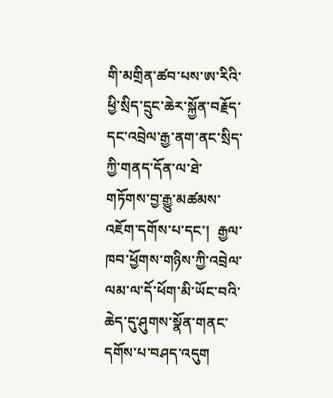གི་མགྲིན་ཚབ་པས་ཨ་རིའི་ཕྱི་སྲིད་དྲུང་ཆེར་སྐྱོན་བརྗོད་དང་འབྲེལ་རྒྱ་ནག་ནང་སྲིད་ཀྱི་གནད་དོན་ལ་ཐེ་གཏོགས་བྱ་རྒྱུ་མཚམས་འཇོག་དགོས་པ་དང་།  རྒྱལ་ཁབ་ཕྱོགས་གཉིས་ཀྱི་འབྲེལ་ལམ་ལ་དོ་ཕོག་མི་ཡོང་བའི་ཆེད་དུ་ཤུགས་སྣོན་གནང་དགོས་པ་བཤད་འདུག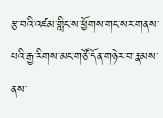རྩ་བའི་འཛམ་གླིང་ས་ཕྱོགས་གང་སར་གནས་པའི་རྒྱ་རིགས་མང་གཙོ་དོན་གཉེར་བ་རྣམས་ནས་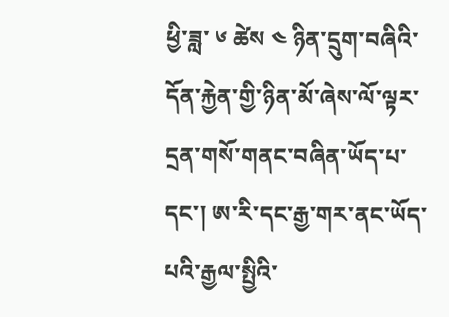ཕྱི་ཟླ་ ༦ ཚེས ༤ ཉིན་དྲུག་བཞིའི་དོན་རྐྱེན་གྱི་ཉིན་མོ་ཞེས་ལོ་ལྟར་དྲན་གསོ་གནང་བཞིན་ཡོད་པ་དང་། ཨ་རི་དང་རྒྱ་གར་ནང་ཡོད་པའི་རྒྱལ་སྤྱིའི་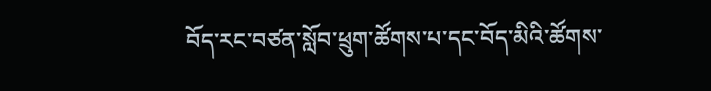བོད་རང་བཙན་སློབ་ཕྲུག་ཚོགས་པ་དང་བོད་མིའི་ཚོགས་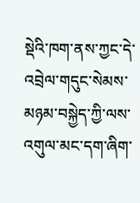སྡེའི་ཁག་ནས་ཀྱང་དེ་འབྲེལ་གདུང་སེམས་མཉམ་བསྐྱེད་ཀྱི་ལས་འགུལ་མང་དག་ཞིག་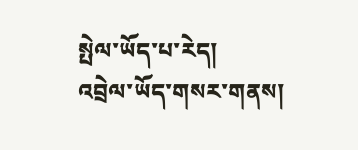སྤེལ་ཡོད་པ་རེད།
འབྲེལ་ཡོད་གསར་གནས།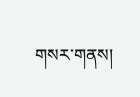གསར་གནས།